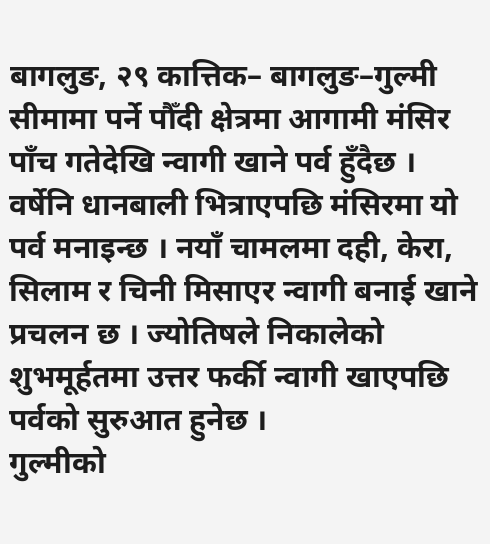बागलुङ, २९ कात्तिक– बागलुङ–गुल्मी सीमामा पर्ने पौँदी क्षेत्रमा आगामी मंसिर पाँच गतेदेखि न्वागी खाने पर्व हुँदैछ । वर्षेनि धानबाली भित्राएपछि मंसिरमा यो पर्व मनाइन्छ । नयाँ चामलमा दही, केरा, सिलाम र चिनी मिसाएर न्वागी बनाई खाने प्रचलन छ । ज्योतिषले निकालेको शुभमूर्हतमा उत्तर फर्की न्वागी खाएपछि पर्वको सुरुआत हुनेछ ।
गुल्मीको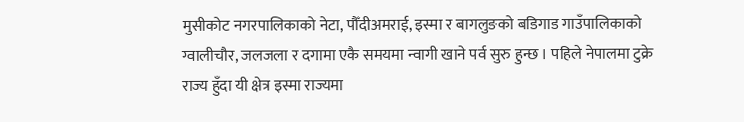मुसीकोट नगरपालिकाको नेटा, पौँदीअमराई, इस्मा र बागलुङको बडिगाड गाउँपालिकाको ग्वालीचौर, जलजला र दगामा एकै समयमा न्वागी खाने पर्व सुरु हुन्छ । पहिले नेपालमा टुक्रे राज्य हुँदा यी क्षेत्र इस्मा राज्यमा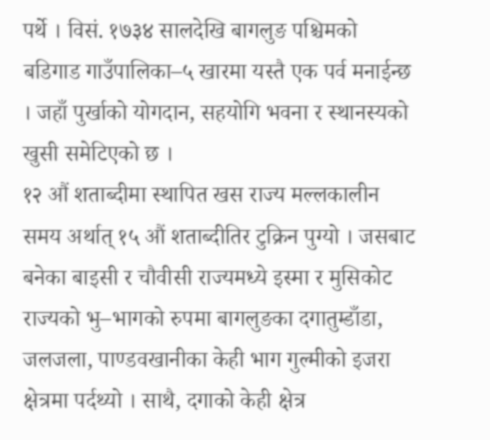पर्थे । विसं. १७३४ सालदेखि बागलुङ पश्चिमको बडिगाड गाउँपालिका–५ खारमा यस्तै एक पर्व मनाईन्छ । जहाँ पुर्खाको योगदान, सहयोगि भवना र स्थानस्यको खुसी समेटिएको छ ।
१२ औं शताब्दीमा स्थापित खस राज्य मल्लकालीन समय अर्थात् १५ औं शताब्दीतिर टुक्रिन पुग्यो । जसबाट बनेका बाइसी र चौवीसी राज्यमध्ये इस्मा र मुसिकोट राज्यको भु–भागको रुपमा बागलुङका दगातुम्डाँडा, जलजला, पाण्डवखानीका केही भाग गुल्मीको इजरा क्षेत्रमा पर्दथ्यो । साथै, दगाको केही क्षेत्र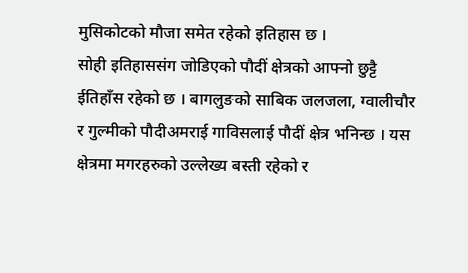मुसिकोटको मौजा समेत रहेको इतिहास छ ।
सोही इतिहाससंग जोडिएको पौदीं क्षेत्रको आफ्नो छुट्टै ईतिहाँस रहेको छ । बागलुङको साबिक जलजला, ग्वालीचौर र गुल्मीको पौदीअमराई गाविसलाई पौदीं क्षेत्र भनिन्छ । यस क्षेत्रमा मगरहरुको उल्लेख्य बस्ती रहेको र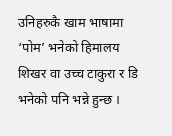उनिहरुकै खाम भाषामा ‘पोम’ भनेको हिमालय शिखर वा उच्च टाकुरा र डि भनेको पनि भन्ने हुन्छ ।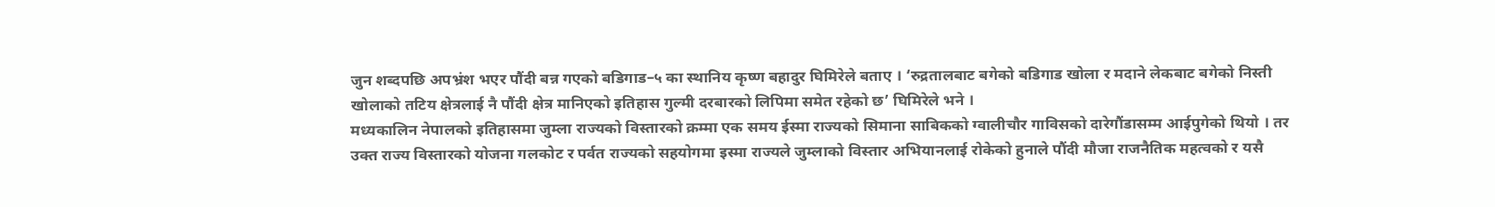जुन शब्दपछि अपभ्रंश भएर पौंदी बन्न गएको बडिगाड–५ का स्थानिय कृष्ण बहादुर घिमिरेले बताए । ‘रुद्रतालबाट बगेको बडिगाड खोला र मदाने लेकबाट बगेको निस्ती खोलाको तटिय क्षेत्रलाई नै पौंदी क्षेत्र मानिएको इतिहास गुल्मी दरबारको लिपिमा समेत रहेको छ’ घिमिरेले भने ।
मध्यकालिन नेपालको इतिहासमा जुम्ला राज्यको विस्तारको क्रम्मा एक समय ईस्मा राज्यको सिमाना साबिकको ग्वालीचौर गाविसको दारेगौंडासम्म आईपुगेको थियो । तर उक्त राज्य विस्तारको योजना गलकोट र पर्वत राज्यको सहयोगमा इस्मा राज्यले जुम्लाको विस्तार अभियानलाई रोकेको हुनाले पौंदी मौजा राजनैतिक महत्वको र यसै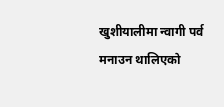खुशीयालीमा न्वागी पर्व मनाउन थालिएको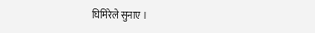घिमिरेले सुनाए ।